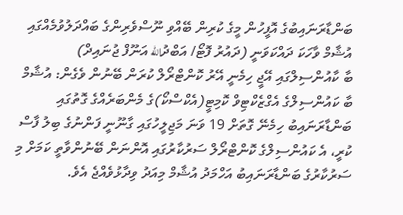ބަންޑާރަނައިބުގެ އޮފީހުން މީގެ ކުރިން ބޭއްވި ނޫސްވެރިންގެ ބައްދަލުވުމެއްގައި އުޝާމް ވާހަކަ ދައްކަވަނީ (ދައުރު ފޮޓޯ/ އަބްދުالله އަނޫފް ޖުނައިދް)
ބާ ކާއުންސިލްގައި އޭޖީ ހިމެނީ އޭރު ކޮންޓްރޯލް ކުރަން ބޭނުން ވެގެން: އުޝާމް
ބާ ކައުންސިލްގެ އެގްޒެކްޓިވް ކޮމިޓީ(އެކްސްކޯ)ގެ މެންބަރެއްގެ ގޮތުގައި ބަންޑާރަނައިބު ހިމެނޭ ގޮތަށް 19 ވަނަ މަޖިލީހުގައި ގާނޫނީ ފަންނުގެ ބިލު ފާސް ކުރީ، އެ ކައުންސިލްގެ ކޮންޓްރޯލް ސަރުކާރުގައި އޮންނަން ބޭނުންވާތީ ކަމަށް މި ސަރުކާރުގެ ބަންޑާރަނައިބު އަހްމަދު އުޝާމް މިއަދު ވިދާޅުވެއްޖެ އެވެ.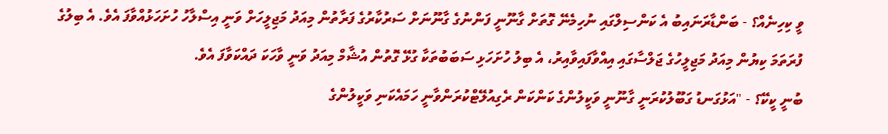ވީ ކިހިނެއް؟ - ބަންޑާރަނައިބު އެ ކަންސިލްގައި ނުހިމެނޭ ގޮތަށް ގާނޫނީ ފަންނުގެ ގާނޫނަށް ސަރުކާރުގެ ފަރާތުން މިއަދު މަޖިލީހަށް ވަނީ އިސްލާހު ހުށަހަޅުއްވާފަ އެވެ. އެ ބިލުގެ ފުރަތަމަ ކިޔުން މިއަދު މަޖިލީހުގެ ޖަލްސާގައި އިއްވާފައިވާއިރު، އެ ބިލު ހުށަހަޅި ސަބަބުތަކާ ގުޅޭ ގޮތުން އުޝާމް މިއަދު ވަނީ ވާހަކަ ދައްކަވާފަ އެވެ.
ބުނީ ކީކޭ؟ - "އަޅުގަނޑު ގަބޫލުކުރަނީ ގާނޫނީ ވަކީލުންގެ ކަންކަން ރެގިއުލޭޓްކުރަންވާނީ ހަމައެކަނި ވަކީލުންގެ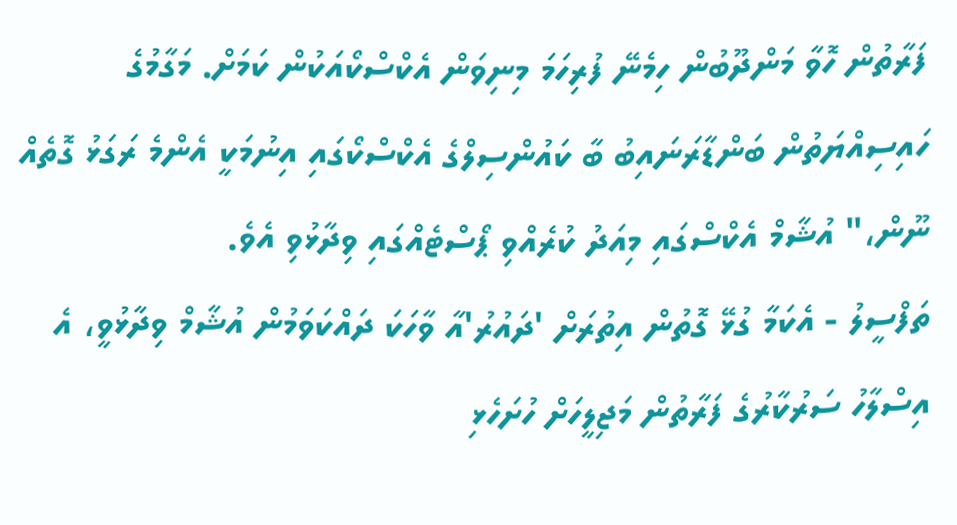ފަރާތުން ހޮވާ މަންދޫބުން ހިމެނޭ ފުރިހަމަ މިނިވަން އެކްސްކޯއަކުން ކަމަށް. މަގާމުގެ ހައިސިއްޔަތުން ބަންޑާރަނައިބު ބާ ކައުންސިލްގެ އެކްސްކޯގައި އިނުމަކީ އެންމެ ރަގަޅު ގޮތެއް ނޫން،" އުޝާމް އެކްސްގައި މިއަދު ކުރެއްވި ޕޯސްޓެއްގައި ވިދާޅުވި އެވެ.
ތަފްސީލު - އެކަމާ ގުޅޭ ގޮތުން އިތުރަށް 'ދައުރު'އާ ވާހަކަ ދައްކަވަމުން އުޝާމް ވިދާޅުވީ، އެ އިސްލާހު ސަރުކާރުގެ ފަރާތުން މަޖިލީހަށް ހުށަހެޅި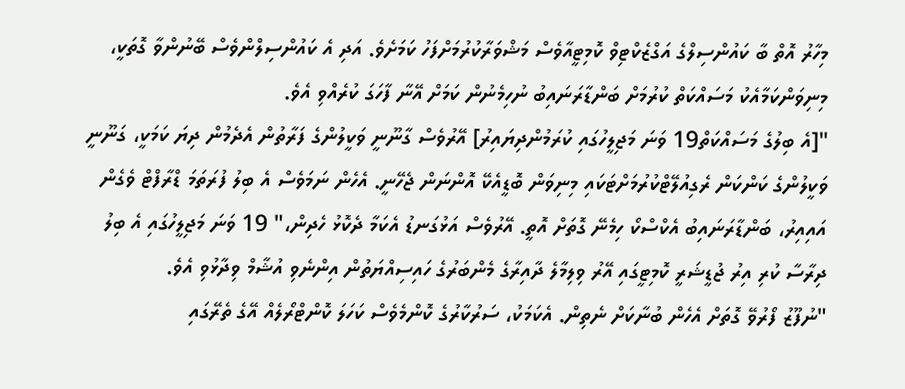މިހާރު އޮތް ބާ ކައުންސިލްގެ އަގްޒެކްޓިވް ކޮމިޓީއާވެސް މަޝްވަރާކުރުމަށްފަހު ކަމަށެވެ. އަދި އެ ކައުންސިލްންވެސް ބޭނުންވާ ގޮތަކީ، މިނިވަންކަމާއެކު މަސައްކަތް ކުރުމަށް ބަންޑާރަނައިބު ނުހިމެނުން ކަމަށް އޭނާ ފާހަގަ ކުރެއްވި އެވެ.
"[އެ ބިލުގެ މަސައްކަތް19 ވަނަ މަޖިލީހުގައި ކުރަމުންދިޔައިރު] އޭރުވެސް ގާނޫނީ ވަކީލުންގެ ފަރާތުން އެދެމުން ދިޔަ ކަމަކީ، ގަނޫނީ ވަކީލުންގެ ކަންކަން ރެގިއުލޭޓްކުރުމަށްޓަކައި މިނިވަން ބޮޑީއެކޭ އޮންނަން ޖެހޭނީ. އެހެން ނަމަވެސް އެ ބިލު ފުރަތަމަ ޑްރާފްޓް ވެގެން އައިއިރު، ބަންޑާރަނައިބު އެކްސްކޯ ހިމެނޭ ގޮތަށް އޮތީ. އޭރުވެސް އަޅުގަނޑު އެކަމާ ދެކޮޅު ހެދިން،" 19 ވަނަ މަޖިލީހުގައި އެ ބިލު ދިރާސާ ކުރި އިރު ޖުޑީޝަރީ ކޮމިޓީގައި އޭރު ވިލިމާލެ ދާއިރާގެ މެންބަރުގެ ހައިސިއްޔަތުން އިންނެވި އުޝާމް ވިދާޅުވި އެވެ.
"ނުފޫޒު ފޯރުވޭ ގޮތަށް އެހެން ބުނާކަށް ނެތިން. އެކަމަކު، ސަރުކާރުގެ ކޮންމެވެސް ކަހަލަ ކޮންޓްރޯލެއް އޭގެ ތެރޭގައި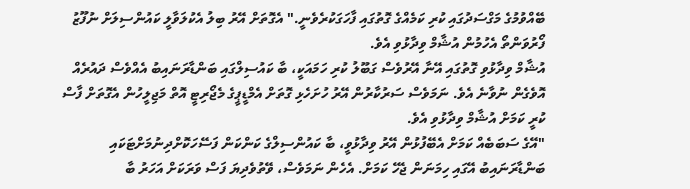ބޭއްވުމުގެ މަގްސަދުގައި ކުރި ކަމެއްގެ ގޮތުގައި ފާހަގަކުރެވެނީ." އެގޮތަށް އޭރު ބިލު އެކުލަވާލީ ކައުންސިލަށް ނުފޫޒު ފޯރުވަންތޯ އެހުމުން އުޝާމް ވިދާޅުވި އެވެ.
އުޝާމް ވިދާޅުވި ގޮތުގައި އޭނާ އޭރުވެސް ގަބޫލު ކުރި ހަމައަކީ، ބާ ކައުސިލްގައި ބަންޑާރަނައިބު އެއްވެސް ދައުރެއް އޮވެގެން ނުވާނެ އެވެ. ނަމަވެސް ސަރުކާރުން އޭރު ހުށަހެޅި ގޮތަށް އެމްޑީޕީގެ މެޖޯރިޓީ އޮތް މަޖިލީހުން އެގޮތަށް ފާސް ކުރީ ކަމަށް އުޝާމް ވިދާޅުވި އެވެ.
"އޭގެ ސަބަބެއް ކަމަށް އެބޭފުޅުން އޭރު ވިދާޅުވީ، ބާ ކައުންސިލްގެ ކަންކަން ފަސޭހަކޮށްދިނުމަށްޓަކައި ބަންޑާރަނައިބު އޭގައި ހިމަނަން ޖެހޭ ކަމަށް. އެހެން ނަމަވެސް، ވޭތުވެދިޔަ ފަސް ވަރަކަށް އަހަރު ބާ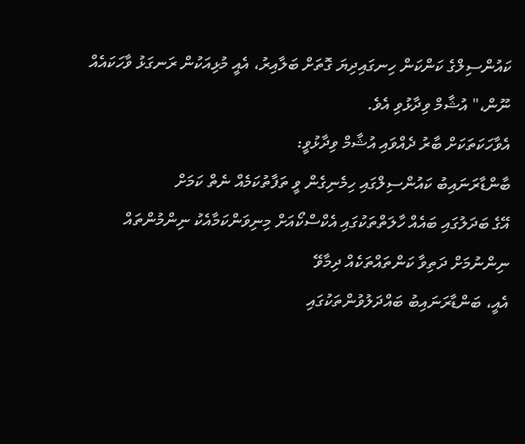ކައުންސިލްގެ ކަންކަން ހިނގައިދިޔަ ގޮތަށް ބަލާއިރު، އެއީ މުޅިއަކުން ރަނގަޅު ވާހަކައެއް ނޫން،" އުޝާމް ވިދާޅުވި އެވެ.
އެވާހަކަތަކަށް ބާރު ދެއްވައި އުޝާމް ވިދާޅުވީ:
ބާންޑާރަނައިބު ކައުންސިލްގައި ހިމެނިގެން ވީ ތަފާތުކަމެއް ނެތް ކަމަށް
އޭގެ ބަދަލުގައި ބައެއް ހާލަތްތަކުގައި އެކްސްކޯއަށް މިނިވަންކަމާއެކު ނިންމުންތައް ނިންނުމަށް ދަތިވާ ކަންތައްތަކެއް ދިމާވޭ
އެއީ، ބަންޑާރަނައިބު ބައްދަލުވުންތަކުގައި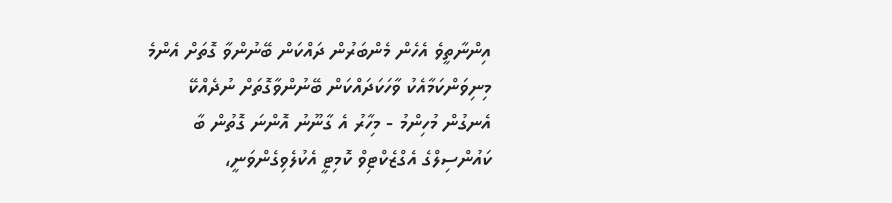އިންނާތީވެ އެހެން މެންބަރުން ދައްކަން ބޭނުންވާ ގޮތަށް އެންމެ މިނިވަންކަމާއެކު ވާހަކަދައްކަން ބޭނުންވާގޮތަށް ނުދެއްކޭ
އެނގުން މުހިންމު - މިހާރު އެ ގާނޫނު އޮންނަ ގޮތުން ބާ ކައުންސިލްގެ އެގްޒެކްޓިވް ކޮމިޓީ އެކުލެވިގެންވަނީ،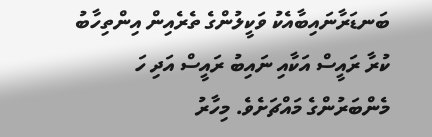ބަނޑަރާނައިބާއެކު ވަކީލުންގެ ތެރެއިން އިންތިހާބު ކުރާ ރައީސް އަކާއި ނައިބު ރައީސް އަދި ހަ މެންބަރުންގެ މައްޗަށެވެ. މިހާރު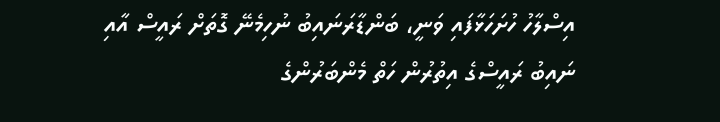އިސްލާހު ހުށަހަޅާފައި ވަނީ، ބަންޑާރަނައިބު ނުހިމެނޭ ގޮތަށް ރައީސް އާއި ނައިބު ރައީސްގެ އިތުރުން ހަތް މެންބަރުންގެ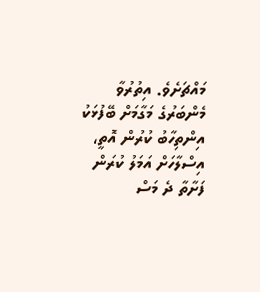މައްޗަށެވެ. އިތުރުވާ މެންބަރުގެ މަގާމަށް ބޭފުޅަކު އިންތިހާބު ކުރުން އޮތީ، އިސްލާހަށް އަމަލު ކުރަން ފަށާތާ ދެ މަސް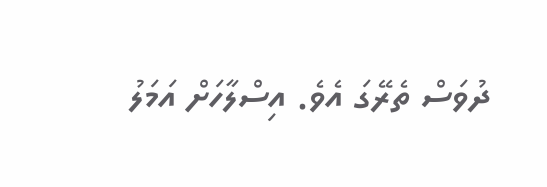ދުވަސް ތެރޭގަ އެވެ. އިސްލާހަށް އަމަލު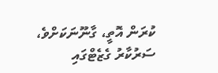ކުރަން އޮތީ، ގާނޫނަކަށްވެ، ސަރުކާރު ގެޒެޓްގައި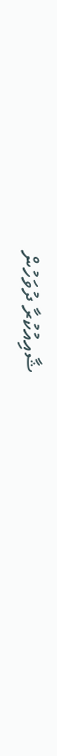ޝާއިއުކުރާ ދުވަހުން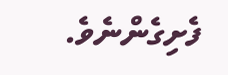ފެށިގެންނެވެ.